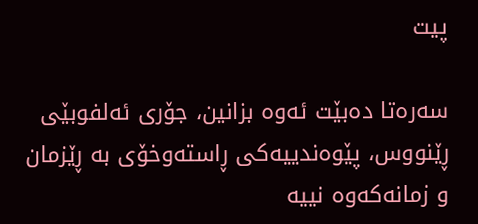پیت

سەرەتا دەبێت ئەوە بزانین، جۆری ئەلفوبێی  ڕێنووس، پێوەندییەکی ڕاستەوخۆی بە ڕێزمان و زمانەکەوە نییە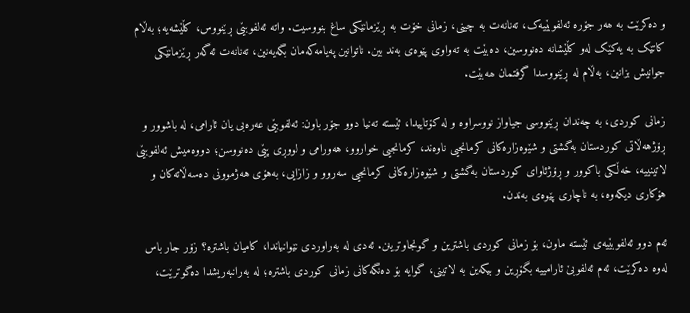و دەکرێت بە ھەر جۆرە ئەلفوبێیەک، تەنانەت بە چینی، زمانی خۆت بە ڕێزمانێکی ساغ بنووسیت. واتە ئەلفوبێی ڕێنووس، کڵێشەیە؛ بەڵام کاتێک بە یەکێک لەو کڵێشانە دەنووسین، دەبێت بە تەواوی پێوەی بەند بین. ناتوانین پەیامەکەمان بگەیەنین، تەنانەت ئەگەر ڕێزمانێکی جوانیش بزانین، بەڵام لە ڕێنووسدا گرفتمان ھەبێت.

زمانی کوردی، به‌ چه‌ندان ڕێنووسی جیاواز نووسراوه‌ و له‌ کۆتاییدا، ئێسته‌ ته‌نیا دوو جۆر باون‌: ئه‌لفوبێی عه‌ره‌بی یان ئارامی، له‌ باشوور و ڕۆژهه‌ڵاتی کوردستان به‌گشتی و شێوه‌زاره‌کانی کرمانجیی ناوه‌ند، کرمانجیی خواروو، هه‌ورامی و لووڕی پێی ده‌نووسن؛ دووه‌میش ئه‌لفوبێی لاتینییه‌، خه‌ڵکی باکوور و ڕۆژئاوای کوردستان به‌گشتی و شێوه‌زاره‌کانی کرمانجیی سه‌روو و زازایی، بەهۆی هەژموونی دەسەڵاتەکان و هۆکاری دیکەوە، بە ناچاری پێوەی بەندن.

ئەم دوو ئەلفوبێیەی ئێستە ماون، بۆ زمانی کوردی باشترین و گونجاوترینن. ئەدی لە بەراوردی نێوانیاندا، کامیان باشترە؟ زۆر جار باس لەوە دەکرێت، ئەم ئەلفوبێ ئارامییە بگۆڕین و بیکەین بە لاتینی، گوایە بۆ دەنگەکانی زمانی کوردی باشترە؛ لە بەرانبەریشدا دەگوترێت،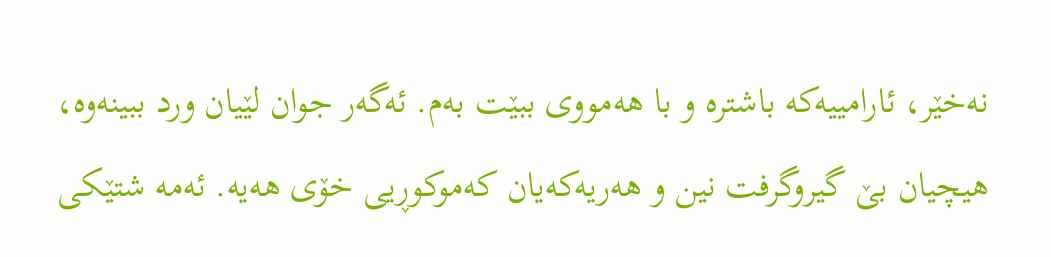نەخێر، ئارامییەکە باشترە و با ھەمووی ببێت بەم. ئەگەر جوان لێیان ورد ببینەوە، ھیچیان بێ گیروگرفت نین و ھەریەکەیان کەموکوڕیی خۆی ھەیە. ئەمە شتێکی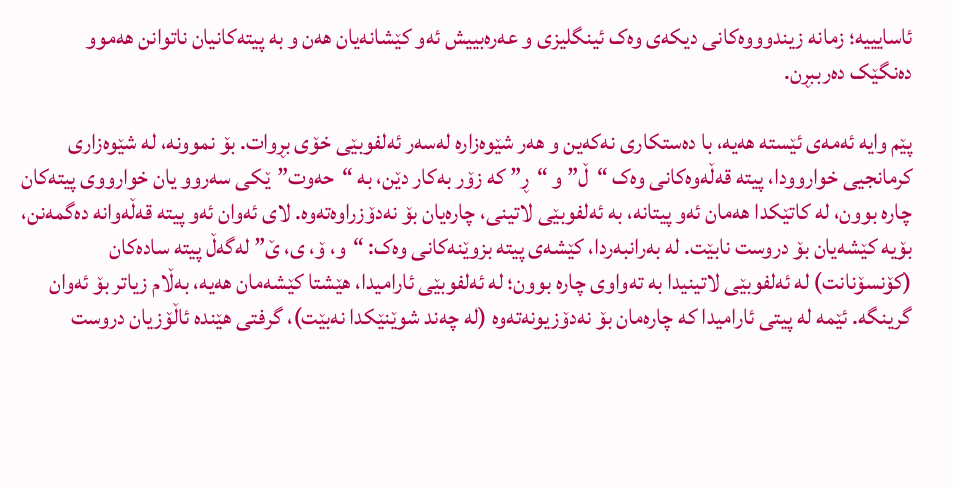ئاسایییە؛ زمانە زیندوووەکانی دیکەی وەک ئینگلیزی و عەرەبییش ئەو کێشانەیان هەن و بە پیتەکانیان ناتوانن ھەموو دەنگێک دەرببڕن.

پێم وایە ئەمەی ئێستە ھەیە، با دەستکاری نەکەین و ھەر شێوەزارە لەسەر ئەلفوبێی خۆی بڕوات. بۆ نموونە، لە شێوەزاری کرمانجیی خواروودا، پیتە قەڵەوەکانی وەک “ڵ” و “ڕ” کە زۆر بەکار دێن، بە “حەوت”ێکی سەروو یان خوارووی پیتەکان چارە بوون، لە کاتێکدا هەمان ئەو پیتانە، بە ئەلفوبێی لاتینی، چارەیان بۆ نەدۆزراوەتەوە. لای ئەوان ئەو پیتە قەڵەوانە دەگمەنن، بۆیە کێشەیان بۆ دروست نابێت. لە بەرانبەردا، کێشەی پیتە بزوێنەکانی وەک: “و، ۆ، ی، ێ” لەگەڵ پیتە سادەکان (کۆنسۆنانت) لە ئەلفوبێی لاتینیدا بە تەواوی چارە بوون؛ لە ئەلفوبێی ئارامیدا، ھێشتا کێشەمان ھەیە، بەڵام زیاتر بۆ ئەوان گرینگە. ئێمە لە پیتی ئارامیدا کە چارەمان بۆ نەدۆزیونەتەوە (لە چەند شوێنێکدا نەبێت)، گرفتی هێندە ئاڵۆزیان دروست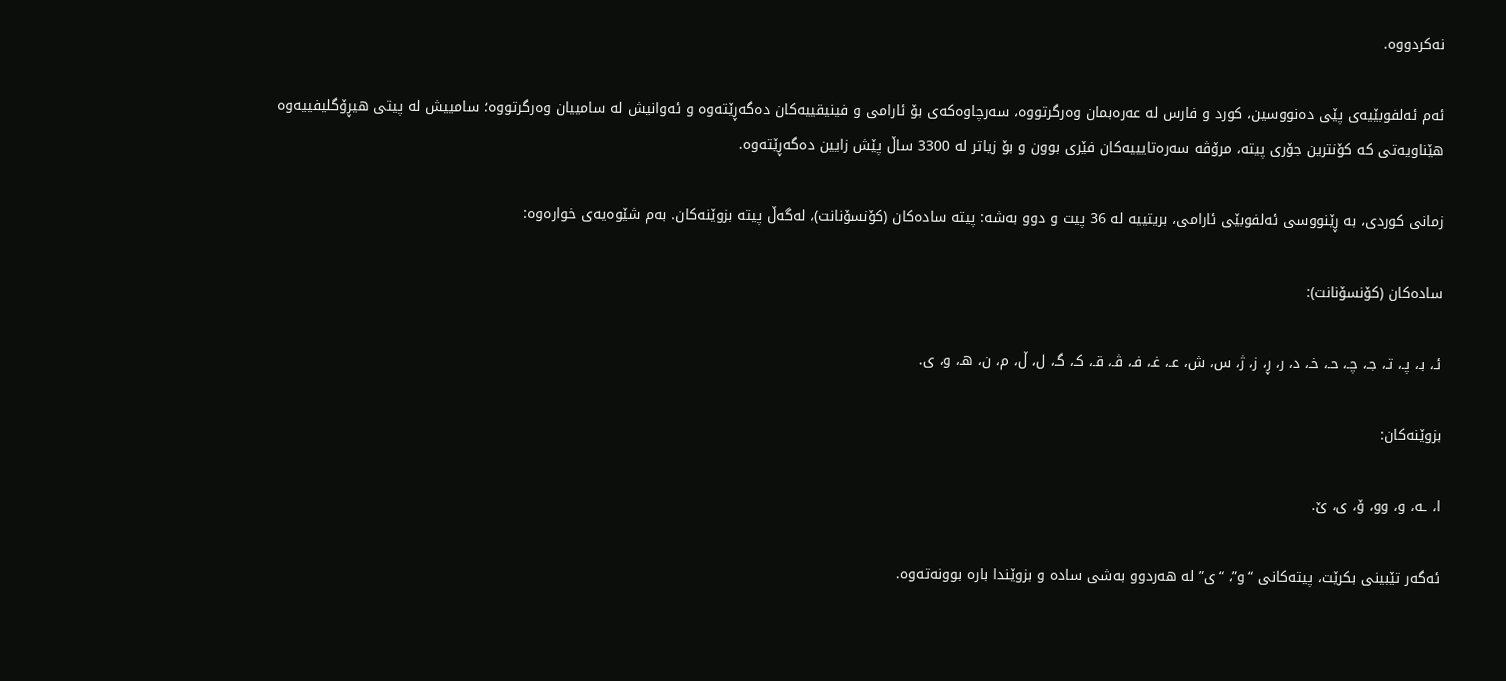نەکردووە.

ئه‌م ئه‌لفوبێیه‌ی پێی ده‌نووسین، کورد و فارس له‌ عه‌ره‌بمان وه‌رگرتووه‌، سه‌رچاوەکه‌ی بۆ ئارامی و فینیقییەکان ده‌گه‌ڕێته‌وه‌ و ئه‌وانیش له‌ سامییان وه‌رگرتووه‌؛ سامییش له‌ پیتی هیڕۆگلیفییه‌وه‌ هێناویه‌تی که‌ کۆنترین جۆری پیته‌، مرۆڤه‌ سه‌ره‌تایییه‌کان فێری بوون و بۆ زیاتر له‌ 3300 ساڵ پێش زایین ده‌گه‌ڕێته‌وه‌.

زمانی کوردی، به‌ ڕێنووسی ئه‌لفوبێی ئارامی، بریتییه‌ له‌ 36 پیت و دوو به‌شه‌: پیته‌ ساده‌کان (کۆنسۆنانت)، له‌گه‌ڵ پیته‌ بزوێنه‌کان. به‌م شێوه‌یه‌ی خواره‌وه‌:

ساده‌کان (کۆنسۆنانت):

ئـ، بـ، پـ، تـ، جـ، چـ، حـ، خـ، د، ر، ڕ، ز، ژ، س، ش، عـ، غـ، فـ، ڤـ، قـ، کـ، گـ، ل، ڵ، م، ن، هـ، و، ی.

بزوێنه‌کان:

ا، ـه‌، و، وو، ۆ، ی، ێ.

ئه‌گه‌ر تێبینی بکرێت، پیته‌کانی “و”، “ی” له‌ هه‌ردوو به‌شی ساده‌ و بزوێندا باره‌ بوونه‌ته‌وه‌.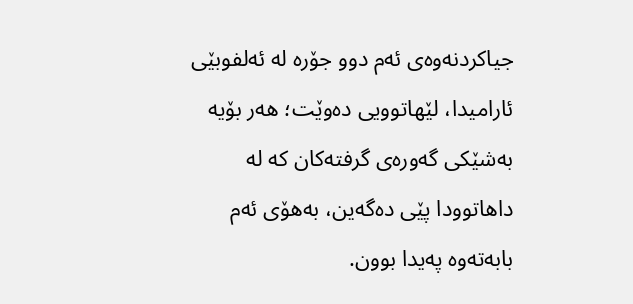جیاکردنه‌وه‌ی ئه‌م دوو جۆره‌ له‌ ئه‌لفوبێی ئارامیدا، لێهاتوویی ده‌وێت؛ هه‌ر بۆیه‌ به‌شێکی گه‌وره‌ی گرفته‌کان که‌ له‌ داهاتوودا پێی دەگەین، به‌هۆی ئه‌م بابەتەوە پەیدا بوون‌.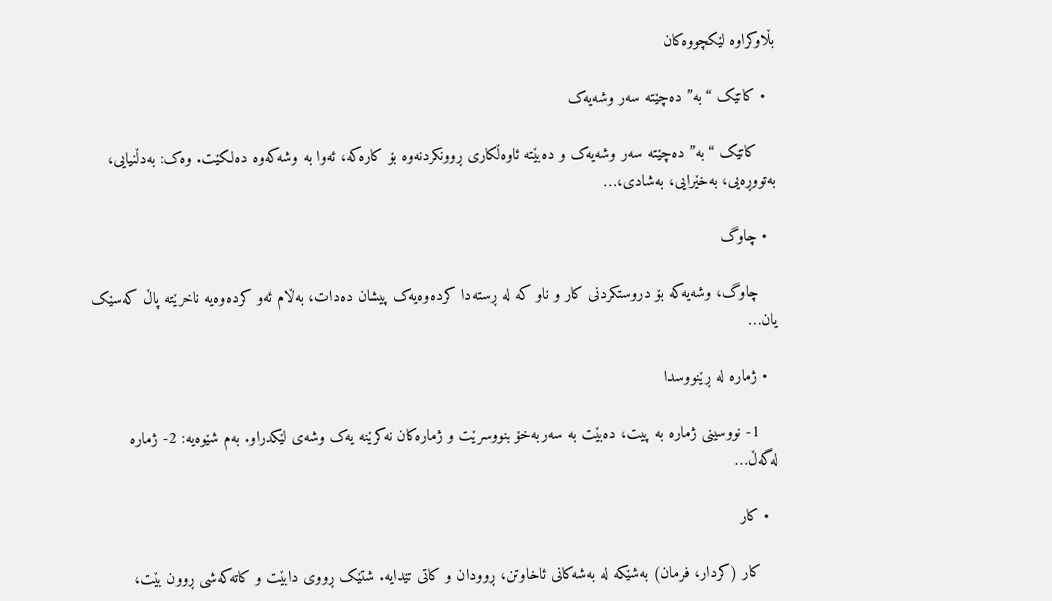بڵاوکراوە لێکچووەکان

  • کاتێک “بە” دەچێتە سەر وشەیەک

    کاتێک “بە” دەچێتە سەر وشەیەک و دەبێتە ئاوەڵکاری ڕوونکردنەوە بۆ کارەکە، ئەوا بە وشەکەوە دەلکێت. وەک: بەدڵنیایی، بەتووڕەیی، بەخێرایی، بەشادی،…

  • چاوگ

    چاوگ، وشەیەکە بۆ دروستکردنی کار و ناو کە لە ڕستەدا کردەوەیەک پیشان دەدات، بەڵام ئەو کردەوەیە ناخرێتە پاڵ کەسێک یان…

  • ژمارە لە ڕێنووسدا

    1- نووسینی ژمارە بە پیت، دەبێت بە سەربەخۆ بنووسرێت و ژمارەکان نەکرێنە یەک وشەی لێکدراو. بەم شێوەیە: 2- ژمارە لەگەڵ…

  • کار

    کار (کردار، فرمان) بەشێکە لە بەشەکانی ئاخاوتن، ڕوودان و کاتی تێدایە. شتێک ڕووی دابێت و کاتەکەشی ڕوون بێت،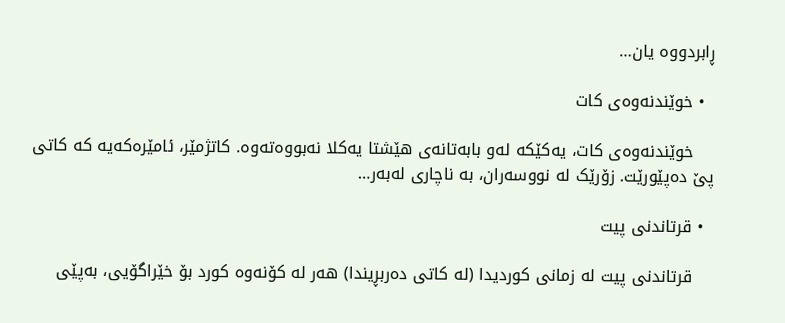ڕابردووە یان…

  • خوێندنەوەی کات

    خوێندنەوەی کات، یەکێکە لەو بابەتانەی هێشتا یەکلا نەبووەتەوە. کاتژمێر، ئامێرەکەیە کە کاتی پێ دەپێورێت. زۆرێک لە نووسەران، بە ناچاری لەبەر…

  • قرتاندنی پیت

    قرتاندنی پیت لە زمانی کوردیدا (لە کاتی دەربڕیندا) هەر لە کۆنەوە کورد بۆ خێراگۆیی، بەپێی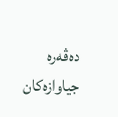دەڤەرە جیاوازەکان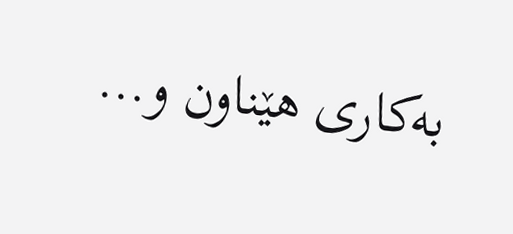بەکاری هێناون و…